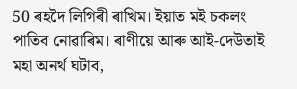50 ৰহদৈ লিগিৰী ৰাখিম। ইয়াত মই চকলং পাতিব নোৱাৰিম। ৰাণীয়ে আৰু আই-দেউতাই মহা অনৰ্থ ঘটাব,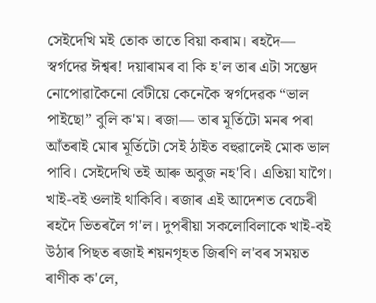সেইদেখি মই তোক তাতে বিয়া কৰাম। ৰহদৈ— স্বৰ্গদেৱ ঈশ্বৰ! দয়াৰামৰ বা কি হ'ল তাৰ এটা সম্ভেদ নোপোৱাকৈনো বেটীয়ে কেনেকৈ স্বৰ্গদেৱক “ভাল পাইছো” বুলি ক'ম। ৰজা— তাৰ মূৰ্তিটো মনৰ পৰা আঁতৰাই মোৰ মূৰ্তিটো সেই ঠাইত বহুৱালেই মোক ভাল পাবি। সেইদেখি তই আৰু অবুজ নহ'বি। এতিয়া যাগৈ। খাই-বই ওলাই থাকিবি। ৰজাৰ এই আদেশত বেচেৰী ৰহদৈ ভিতৰলৈ গ'ল। দুপৰীয়া সকলোবিলাকে খাই-বই উঠাৰ পিছত ৰজাই শয়নগৃহত জিৰণি ল'বৰ সময়ত ৰাণীক ক'লে,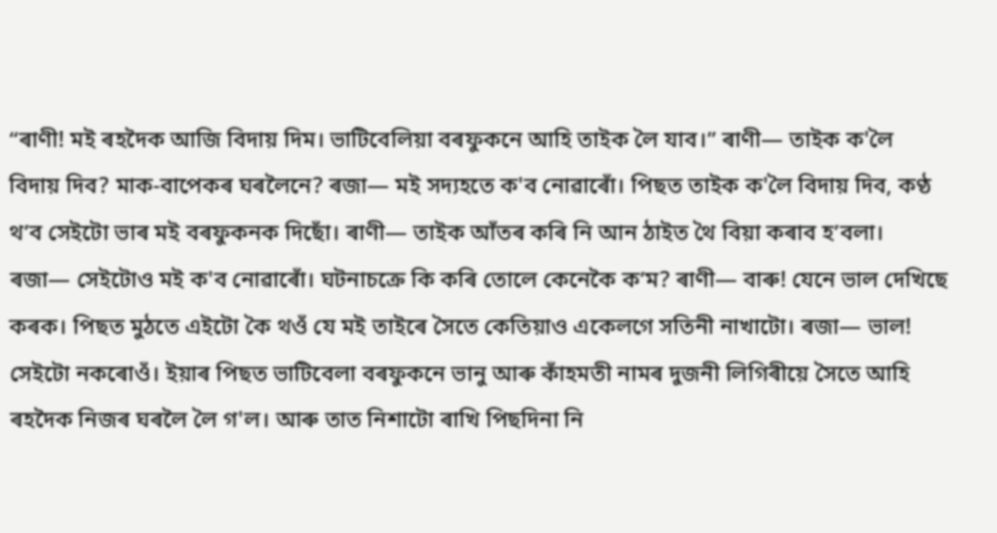“ৰাণী! মই ৰহদৈক আজি বিদায় দিম। ভাটিবেলিয়া বৰফুকনে আহি তাইক লৈ যাব।” ৰাণী— তাইক ক'লৈ বিদায় দিব? মাক-বাপেকৰ ঘৰলৈনে? ৰজা— মই সদ্যহতে ক'ব নোৱাৰোঁ। পিছত তাইক ক'লৈ বিদায় দিব, কণ্ঠ থ’ব সেইটো ভাৰ মই বৰফুকনক দিছোঁ। ৰাণী— তাইক আঁতৰ কৰি নি আন ঠাইত থৈ বিয়া কৰাব হ’বলা। ৰজা— সেইটোও মই ক'ব নোৱাৰোঁ। ঘটনাচক্ৰে কি কৰি তোলে কেনেকৈ ক’ম? ৰাণী— বাৰু! যেনে ভাল দেখিছে কৰক। পিছত মুঠতে এইটো কৈ থওঁ যে মই তাইৰে সৈতে কেতিয়াও একেলগে সতিনী নাখাটো। ৰজা— ভাল! সেইটো নকৰোওঁ। ইয়াৰ পিছত ভাটিবেলা বৰফুকনে ভানু আৰু কাঁহমতী নামৰ দুজনী লিগিৰীয়ে সৈতে আহি ৰহদৈক নিজৰ ঘৰলৈ লৈ গ'ল। আৰু তাত নিশাটো ৰাখি পিছদিনা নি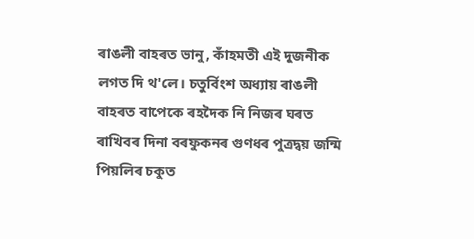ৰাঙলী বাহৰত ভানু, কাঁহমতী এই দুজনীক লগত দি থ'লে। চতুৰ্বিংশ অধ্যায় ৰাঙলী বাহৰত বাপেকে ৰহদৈক নি নিজৰ ঘৰত ৰাখিবৰ দিনা বৰফুকনৰ গুণধৰ পুত্ৰদ্বয় জন্মি পিয়লিৰ চকুত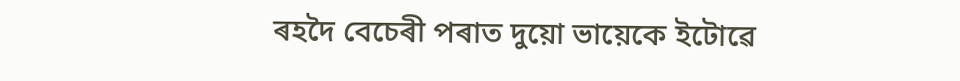ৰহদৈ বেচেৰী পৰাত দুয়ো ভায়েকে ইটোৱে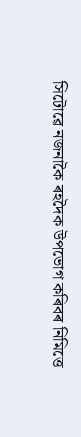সিটোৱে নজনাকৈ ৰহদৈক উপভোগ কৰিবৰ নিমিত্তে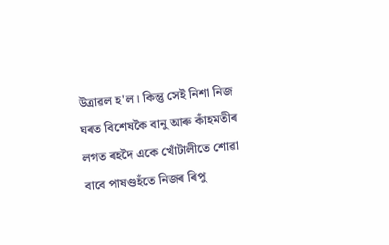উত্ৰাৱল হ'ল। কিন্তু সেই নিশা নিজ ঘৰত বিশেষকৈ বানু আৰু কাঁহমতীৰ লগত ৰহদৈ একে খোঁটালীতে শোৱা বাবে পাষণ্ডহঁতে নিজৰ ৰিপু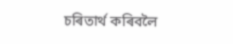চৰিতাৰ্থ কৰিবলৈ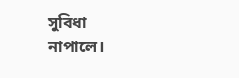সুবিধা নাপালে।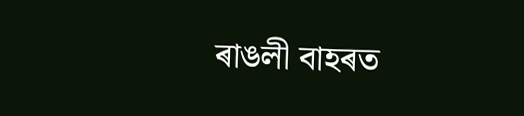ৰাঙলী বাহৰত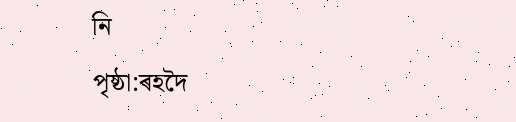নি
পৃষ্ঠা:ৰহদৈ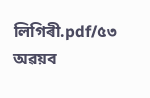লিগিৰী.pdf/৫৩
অৱয়ব